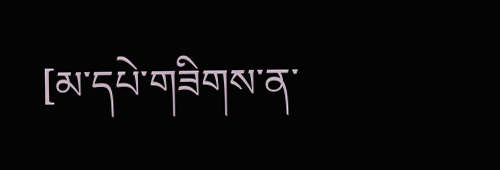[མ་དཔེ་གཟིགས་ན་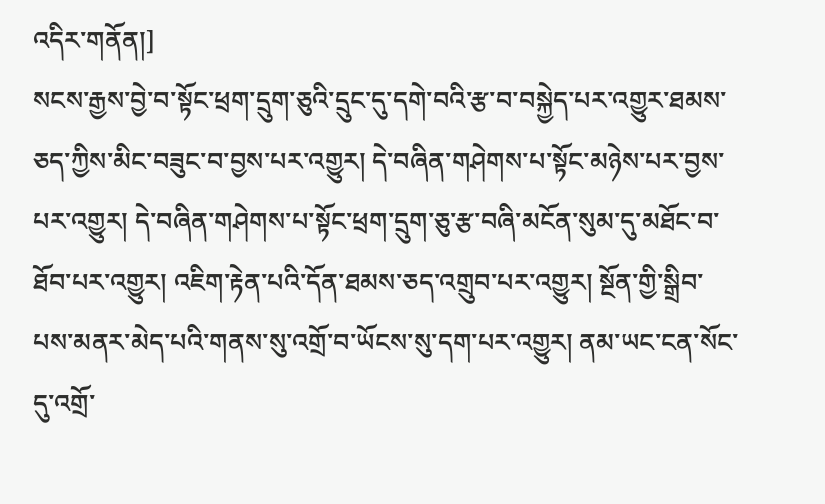འདིར་གནོན།]
སངས་རྒྱས་བྱེ་བ་སྟོང་ཕྲག་དྲུག་ཅུའི་དྲུང་དུ་དགེ་བའི་རྩ་བ་བསྐྱེད་པར་འགྱུར་ཐམས་ཅད་ཀྱིས་མིང་བཟུང་བ་བྱས་པར་འགྱུར། དེ་བཞིན་གཤེགས་པ་སྟོང་མཉེས་པར་བྱས་པར་འགྱུར། དེ་བཞིན་གཤེགས་པ་སྟོང་ཕྲག་དྲུག་ཅུ་རྩ་བཞི་མངོན་སུམ་དུ་མཐོང་བ་ཐོབ་པར་འགྱུར། འཇིག་རྟེན་པའི་དོན་ཐམས་ཅད་འགྲུབ་པར་འགྱུར། སྔོན་གྱི་སྒྲིབ་པས་མནར་མེད་པའི་གནས་སུ་འགྲོ་བ་ཡོངས་སུ་དག་པར་འགྱུར། ནམ་ཡང་ངན་སོང་དུ་འགྲོ་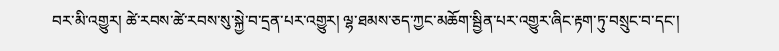བར་མི་འགྱུར། ཚེ་རབས་ཚེ་རབས་སུ་སྐྱེ་བ་དྲན་པར་འགྱུར། ལྷ་ཐམས་ཅད་ཀྱང་མཆོག་སྦྱིན་པར་འགྱུར་ཞིང་རྟག་ཏུ་བསྲུང་བ་དང་།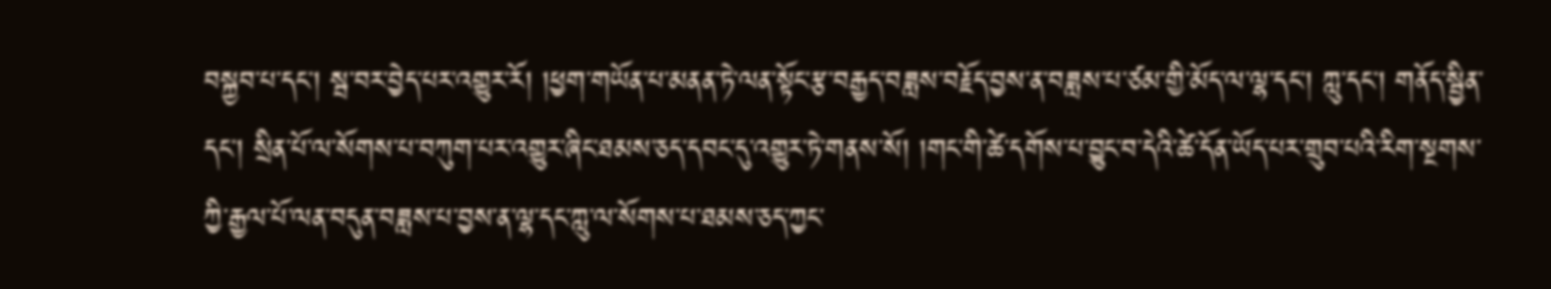བསྐྱབ་པ་དང་། སྦ་བར་བྱེད་པར་འགྱུར་རོ། །ཕྱག་གཡོན་པ་མནན་ཏེ་ལན་སྟོང་རྩ་བརྒྱད་བཟླས་བརྗོད་བྱས་ན་བཟླས་པ་ཙམ་གྱི་མོད་ལ་ལྷ་དང་། ཀླུ་དང་། གནོད་སྦྱིན་དང་། སྲིན་པོ་ལ་སོགས་པ་བཀུག་པར་འགྱུར་ཞིང་ཐམས་ཅད་དབང་དུ་འགྱུར་ཏེ་གནས་སོ། །གང་གི་ཚེ་དགོས་པ་བྱུང་བ་དེའི་ཚེ་དོན་ཡོད་པར་གྲུབ་པའི་རིག་སྔགས་ཀྱི་རྒྱལ་པོ་ལན་བདུན་བཟླས་པ་བྱས་ན་ལྷ་དང་ཀླུ་ལ་སོགས་པ་ཐམས་ཅད་ཀྱང་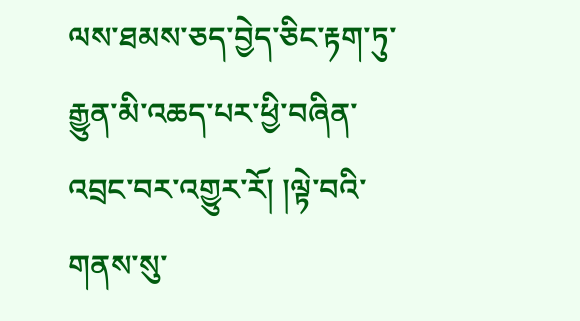ལས་ཐམས་ཅད་བྱེད་ཅིང་རྟག་ཏུ་རྒྱུན་མི་འཆད་པར་ཕྱི་བཞིན་འབྲང་བར་འགྱུར་རོ། །ལྟེ་བའི་གནས་སུ་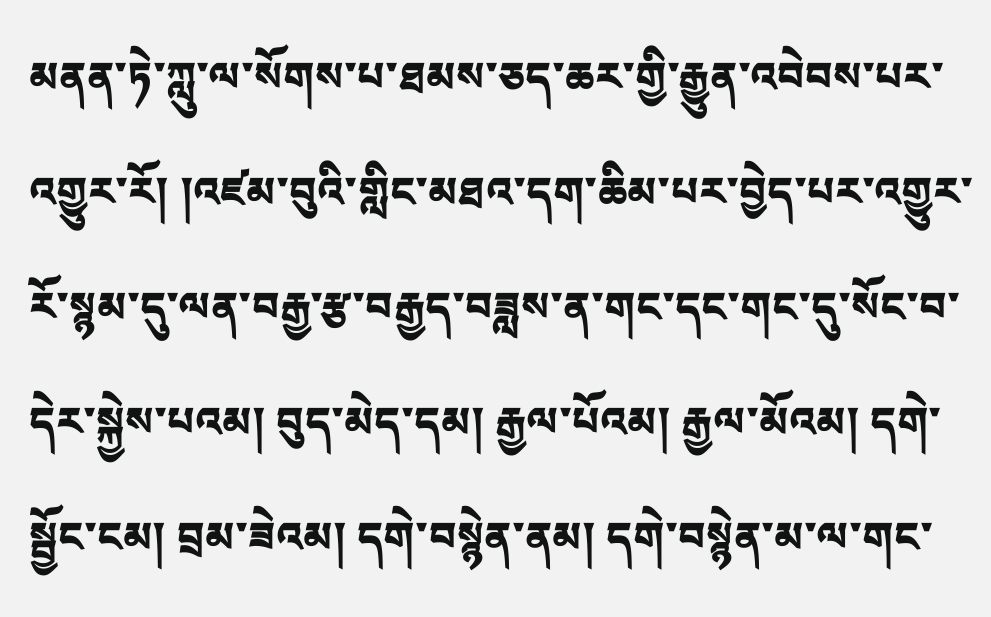མནན་ཏེ་ཀླུ་ལ་སོགས་པ་ཐམས་ཅད་ཆར་གྱི་རྒྱུན་འབེབས་པར་འགྱུར་རོ། །འཛམ་བུའི་གླིང་མཐའ་དག་ཆིམ་པར་བྱེད་པར་འགྱུར་རོ་སྙམ་དུ་ལན་བརྒྱ་རྩ་བརྒྱད་བཟླས་ན་གང་དང་གང་དུ་སོང་བ་དེར་སྐྱེས་པའམ། བུད་མེད་དམ། རྒྱལ་པོའམ། རྒྱལ་མོའམ། དགེ་སྦྱོང་ངམ། བྲམ་ཟེའམ། དགེ་བསྙེན་ནམ། དགེ་བསྙེན་མ་ལ་གང་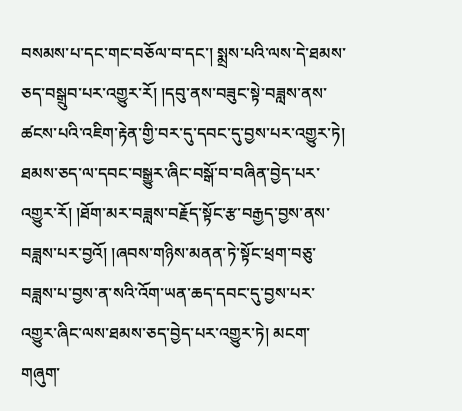བསམས་པ་དང་གང་བཅོལ་བ་དང་། སྨྲས་པའི་ལས་དེ་ཐམས་ཅད་བསྒྲུབ་པར་འགྱུར་རོ། །དབུ་ནས་བཟུང་སྟེ་བཟླས་ནས་ཚངས་པའི་འཇིག་རྟེན་གྱི་བར་དུ་དབང་དུ་བྱས་པར་འགྱུར་ཏེ། ཐམས་ཅད་ལ་དབང་བསྒྱུར་ཞིང་བསྒོ་བ་བཞིན་བྱེད་པར་འགྱུར་རོ། །ཐོག་མར་བཟླས་བརྗོད་སྟོང་རྩ་བརྒྱད་བྱས་ནས་བཟླས་པར་བྱའོ། །ཞབས་གཉིས་མནན་ཏེ་སྟོང་ཕྲག་བཅུ་བཟླས་པ་བྱས་ན་སའི་འོག་ཡན་ཆད་དབང་དུ་བྱས་པར་འགྱུར་ཞིང་ལས་ཐམས་ཅད་བྱེད་པར་འགྱུར་ཏེ། མངག་གཞུག་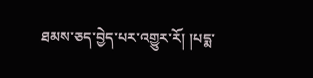ཐམས་ཅད་བྱེད་པར་འགྱུར་རོ། །པདྨ་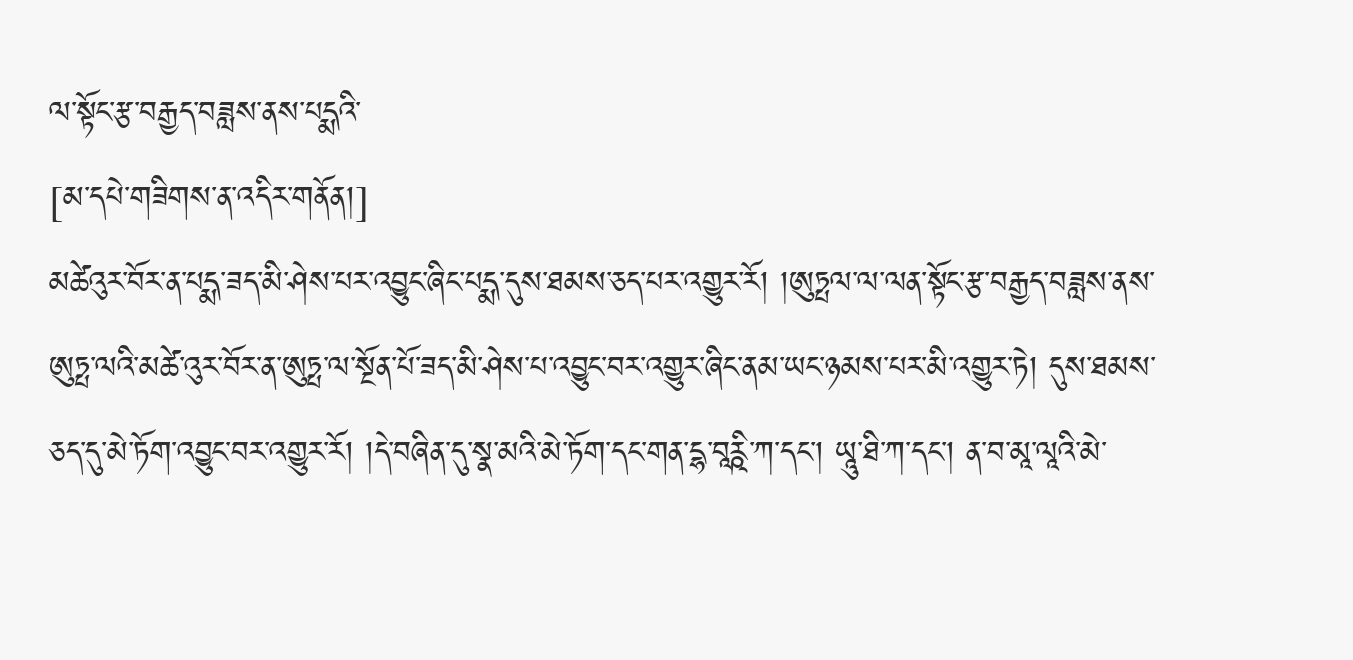ལ་སྟོང་རྩ་བརྒྱད་བཟླས་ནས་པདྨའི་
[མ་དཔེ་གཟིགས་ན་འདིར་གནོན།]
མཚེའུར་བོར་ན་པདྨ་ཟད་མི་ཤེས་པར་འབྱུང་ཞིང་པདྨ་དུས་ཐམས་ཅད་པར་འགྱུར་རོ། །ཨུཏྤལ་ལ་ལན་སྟོང་རྩ་བརྒྱད་བཟླས་ནས་ཨུཏྤ་ལའི་མཚེ་འུར་བོར་ན་ཨུཏྤ་ལ་སྔོན་པོ་ཟད་མི་ཤེས་པ་འབྱུང་བར་འགྱུར་ཞིང་ནམ་ཡང་ཉམས་པར་མི་འགྱུར་ཏེ། དུས་ཐམས་ཅད་དུ་མེ་ཏོག་འབྱུང་བར་འགྱུར་རོ། །དེ་བཞིན་དུ་སྣ་མའི་མེ་ཏོག་དང་གན་དྷ་བཱརྵི་ཀ་དང་། ཡཱུ་ཐི་ཀ་དང་། ན་བ་མཱ་ལཱའི་མེ་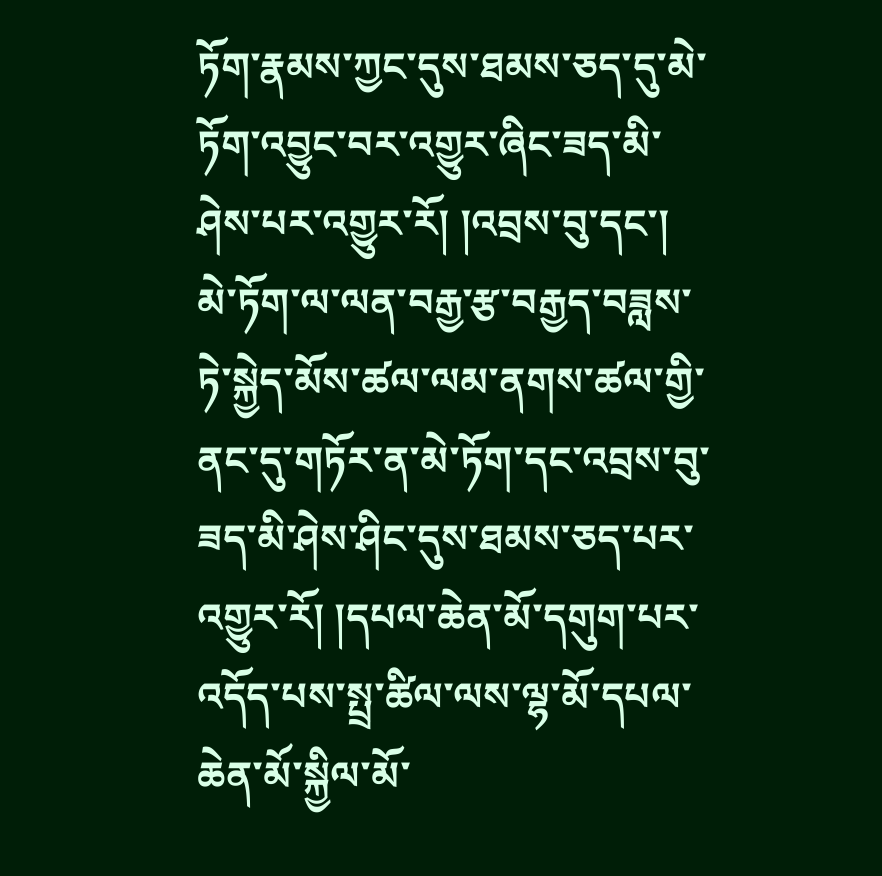ཏོག་རྣམས་ཀྱང་དུས་ཐམས་ཅད་དུ་མེ་ཏོག་འབྱུང་བར་འགྱུར་ཞིང་ཟད་མི་ཤེས་པར་འགྱུར་རོ། །འབྲས་བུ་དང་། མེ་ཏོག་ལ་ལན་བརྒྱ་རྩ་བརྒྱད་བཟླས་ཏེ་སྐྱེད་མོས་ཚལ་ལམ་ནགས་ཚལ་གྱི་ནང་དུ་གཏོར་ན་མེ་ཏོག་དང་འབྲས་བུ་ཟད་མི་ཤེས་ཤིང་དུས་ཐམས་ཅད་པར་འགྱུར་རོ། །དཔལ་ཆེན་མོ་དགུག་པར་འདོད་པས་སྤྲ་ཚིལ་ལས་ལྷ་མོ་དཔལ་ཆེན་མོ་སྐྱིལ་མོ་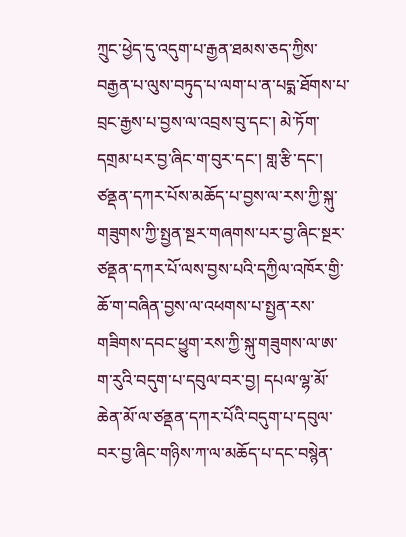ཀྲུང་ཕྱེད་དུ་འདུག་པ་རྒྱན་ཐམས་ཅད་ཀྱིས་བརྒྱན་པ་ལུས་བཏུད་པ་ལག་པ་ན་པདྨ་ཐོགས་པ་བྲང་རྒྱས་པ་བྱས་ལ་འབྲས་བུ་དང་། མེ་ཏོག་དགྲམ་པར་བྱ་ཞིང་ག་བུར་དང་། གླ་རྩི་དང་། ཙནྡན་དཀར་པོས་མཆོད་པ་བྱས་ལ་རས་ཀྱི་སྐུ་གཟུགས་ཀྱི་སྤྱན་སྔར་གཞགས་པར་བྱ་ཞིང་སྔར་ཙནྡན་དཀར་པོ་ལས་བྱས་པའི་དཀྱིལ་འཁོར་གྱི་ཆོ་ག་བཞིན་བྱས་ལ་འཕགས་པ་སྤྱན་རས་གཟིགས་དབང་ཕྱུག་རས་ཀྱི་སྐུ་གཟུགས་ལ་ཨ་ག་རུའི་བདུག་པ་དབུལ་བར་བྱ། དཔལ་ལྷ་མོ་ཆེན་མོ་ལ་ཙནྡན་དཀར་པོའི་བདུག་པ་དབུལ་བར་བྱ་ཞིང་གཉིས་ཀ་ལ་མཆོད་པ་དང་བསྙེན་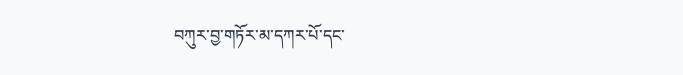བཀུར་བྱ་གཏོར་མ་དཀར་པོ་དང་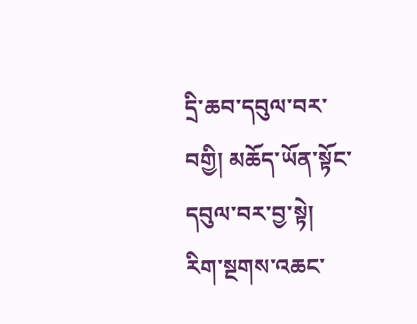དྲི་ཆབ་དབུལ་བར་བགྱི། མཆོད་ཡོན་སྟོང་དབུལ་བར་བྱ་སྟེ། རིག་སྔགས་འཆང་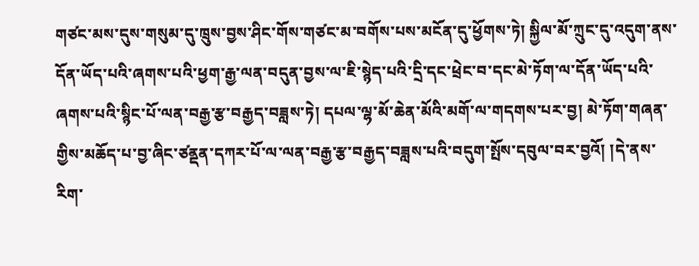གཙང་མས་དུས་གསུམ་དུ་ཁྲུས་བྱས་ཤིང་གོས་གཙང་མ་བགོས་པས་མངོན་དུ་ཕྱོགས་ཏེ། སྐྱིལ་མོ་ཀྲུང་དུ་འདུག་ནས་དོན་ཡོད་པའི་ཞགས་པའི་ཕྱག་རྒྱ་ལན་བདུན་བྱས་ལ་ཇི་སྙེད་པའི་དྲི་དང་ཕྲེང་བ་དང་མེ་ཏོག་ལ་དོན་ཡོད་པའི་ཞགས་པའི་སྙིང་པོ་ལན་བརྒྱ་རྩ་བརྒྱད་བཟླས་ཏེ། དཔལ་ལྷ་མོ་ཆེན་མོའི་མགོ་ལ་གདགས་པར་བྱ། མེ་ཏོག་གཞན་གྱིས་མཆོད་པ་བྱ་ཞིང་ཙནྡན་དཀར་པོ་ལ་ལན་བརྒྱ་རྩ་བརྒྱད་བཟླས་པའི་བདུག་སྤོས་དབུལ་བར་བྱའོ། །དེ་ནས་རིག་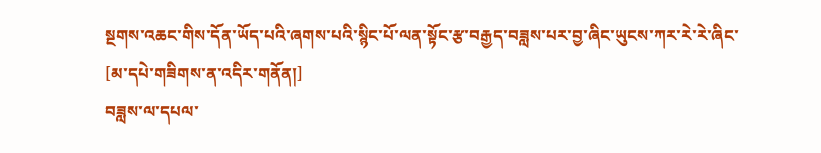སྔགས་འཆང་གིས་དོན་ཡོད་པའི་ཞགས་པའི་སྙིང་པོ་ལན་སྟོང་རྩ་བརྒྱད་བཟླས་པར་བྱ་ཞིང་ཡུངས་ཀར་རེ་རེ་ཞིང་
[མ་དཔེ་གཟིགས་ན་འདིར་གནོན།]
བཟླས་ལ་དཔལ་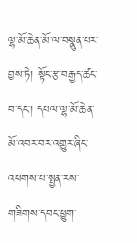ལྷ་མོ་ཆེན་མོ་ལ་བསྣུན་པར་བྱས་ཏེ། སྟོང་རྩ་བརྒྱད་ཚང་བ་དང་། དཔལ་ལྷ་མོ་ཆེན་མོ་འབར་བར་འགྱུར་ཞིང་འཕགས་པ་སྤྱན་རས་གཟིགས་དབང་ཕྱུག་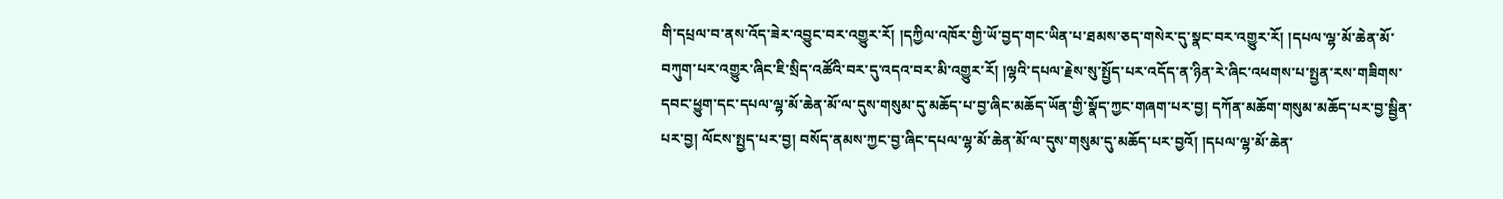གི་དཔྲལ་བ་ནས་འོད་ཟེར་འབྱུང་བར་འགྱུར་རོ། །དཀྱིལ་འཁོར་གྱི་ཡོ་བྱད་གང་ཡིན་པ་ཐམས་ཅད་གསེར་དུ་སྣང་བར་འགྱུར་རོ། །དཔལ་ལྷ་མོ་ཆེན་མོ་བཀུག་པར་འགྱུར་ཞིང་ཇི་སྲིད་འཚོའི་བར་དུ་འདའ་བར་མི་འགྱུར་རོ། །ལྷའི་དཔལ་རྗེས་སུ་སྤྱོད་པར་འདོད་ན་ཉིན་རེ་ཞིང་འཕགས་པ་སྤྱན་རས་གཟིགས་དབང་ཕྱུག་དང་དཔལ་ལྷ་མོ་ཆེན་མོ་ལ་དུས་གསུམ་དུ་མཆོད་པ་བྱ་ཞིང་མཆོད་ཡོན་གྱི་སྣོད་ཀྱང་གཞག་པར་བྱ། དཀོན་མཆོག་གསུམ་མཆོད་པར་བྱ་སྦྱིན་པར་བྱ། ལོངས་སྤྱད་པར་བྱ། བསོད་ནམས་ཀྱང་བྱ་ཞིང་དཔལ་ལྷ་མོ་ཆེན་མོ་ལ་དུས་གསུམ་དུ་མཆོད་པར་བྱའོ། །དཔལ་ལྷ་མོ་ཆེན་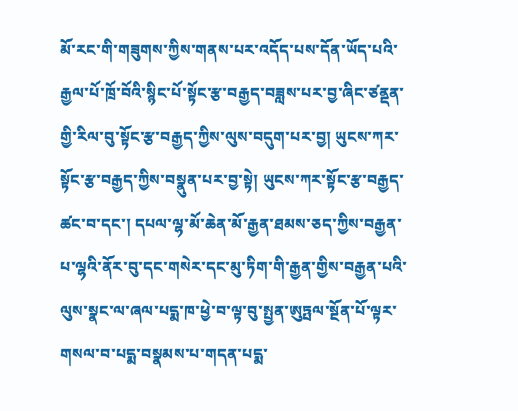མོ་རང་གི་གཟུགས་ཀྱིས་གནས་པར་འདོད་པས་དོན་ཡོད་པའི་རྒྱལ་པོ་ཁྲོ་བོའི་སྙིང་པོ་སྟོང་རྩ་བརྒྱད་བཟླས་པར་བྱ་ཞིང་ཙནྡན་གྱི་རིལ་བུ་སྟོང་རྩ་བརྒྱད་ཀྱིས་ལུས་བདུག་པར་བྱ། ཡུངས་ཀར་སྟོང་རྩ་བརྒྱད་ཀྱིས་བསྣུན་པར་བྱ་སྟེ། ཡུངས་ཀར་སྟོང་རྩ་བརྒྱད་ཚང་བ་དང་། དཔལ་ལྷ་མོ་ཆེན་མོ་རྒྱན་ཐམས་ཅད་ཀྱིས་བརྒྱན་པ་ལྷའི་ནོར་བུ་དང་གསེར་དང་མུ་ཏིག་གི་རྒྱན་གྱིས་བརྒྱན་པའི་ལུས་སྣང་ལ་ཞལ་པདྨ་ཁ་ཕྱེ་བ་ལྟ་བུ་སྤྱན་ཨུཏྤལ་སྔོན་པོ་ལྟར་གསལ་བ་པདྨ་བསྣམས་པ་གདན་པདྨ་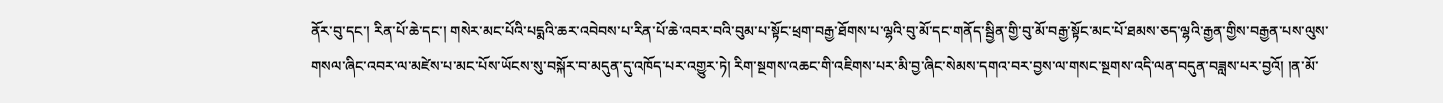ནོར་བུ་དང་། རིན་པོ་ཆེ་དང་། གསེར་མང་པོའི་པདྨའི་ཆར་འབེབས་པ་རིན་པོ་ཆེ་འབར་བའི་བུམ་པ་སྟོང་ཕྲག་བརྒྱ་ཐོགས་པ་ལྷའི་བུ་མོ་དང་གནོད་སྦྱིན་གྱི་བུ་མོ་བརྒྱ་སྟོང་མང་པོ་ཐམས་ཅད་ལྷའི་རྒྱན་གྱིས་བརྒྱན་པས་ལུས་གསལ་ཞིང་འབར་ལ་མཛེས་པ་མང་པོས་ཡོངས་སུ་བསྐོར་བ་མདུན་དུ་འཁོད་པར་འགྱུར་ཏེ། རིག་སྔགས་འཆང་གི་འཇིགས་པར་མི་བྱ་ཞིང་སེམས་དགའ་བར་བྱས་ལ་གསང་སྔགས་འདི་ལན་བདུན་བཟླས་པར་བྱའོ། །ན་མོ་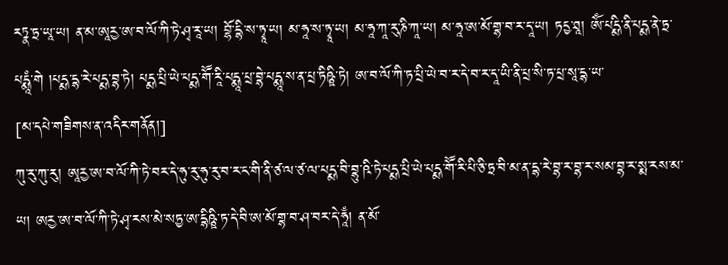རཏྣ་ཏྲ་ཡཱ་ཡ། ན་མ་ཨཱརྱ་ཨ་བ་ལོ་ཀི་ཏེ་ཤྭ་རཱ་ཡ། བྷོ་དྷི་ས་ཏྭཱ་ཡ། མ་ཧཱ་ས་ཏྭཱ་ཡ། མ་ཧཱ་ཀཱ་རུ་ཎི་ཀཱ་ཡ། མ་ཧཱ་ཨ་མོ་གྷ་བ་ར་དཱ་ཡ། ཏདྱ་ཐཱ། ཨོཾ་པདྨི་ནི་པདྨ་ནེ་ཏྲ་པདྨཱཾ་གེ །པདྨ་དྷ་རེ་པདྨ་བྷ་ཏེ། པདྨ་པྲི་ཡེ་པདྨ་གཽ་རཱི་པདྨཱ་པྲ་བྷེ་པདྨཱ་ས་ན་པྲ་ཏིཥྛི་ཏེ། ཨ་བ་ལོ་ཀི་ཏ་པྲི་ཡེ་བ་ར་དེ་བ་ར་དཱ་ཡི་ནི་པྲ་སི་ཏ་པྲ་སཱ་དྷ་ཡ་
[མ་དཔེ་གཟིགས་ན་འདིར་གནོན།]
ཀུ་རུ་ཀུ་རུ། ཨཱརྱ་ཨ་བ་ལོ་ཀི་ཏེ་བར་དེ་ཧུ་རུ་ཧུ་རུ་བ་ར་ང་གི་ནི་ཙ་ལ་ཙ་ལ་པདྨ་བི་བྷུ་ཥི་ཏེ་པདྨ་པྲི་ཡེ་པདྨ་གཽ་རི་པི་ཅི་ཏྲ་བི་མ་ན་དྷ་རེ་བྷ་ར་བྷ་ར་སམ་བྷ་ར་སྨ་རས་མ་ཡ། ཨརྱ་ཨ་བ་ལོ་ཀི་ཏེ་ཤྭ་རས་མེ་སཏྱ་ཨ་དྷིཥྛི་ཏ་དེ་བི་ཨ་མོ་གྷ་བ་ཤ་བར་དེ་ཧཱྃ། ན་མོ་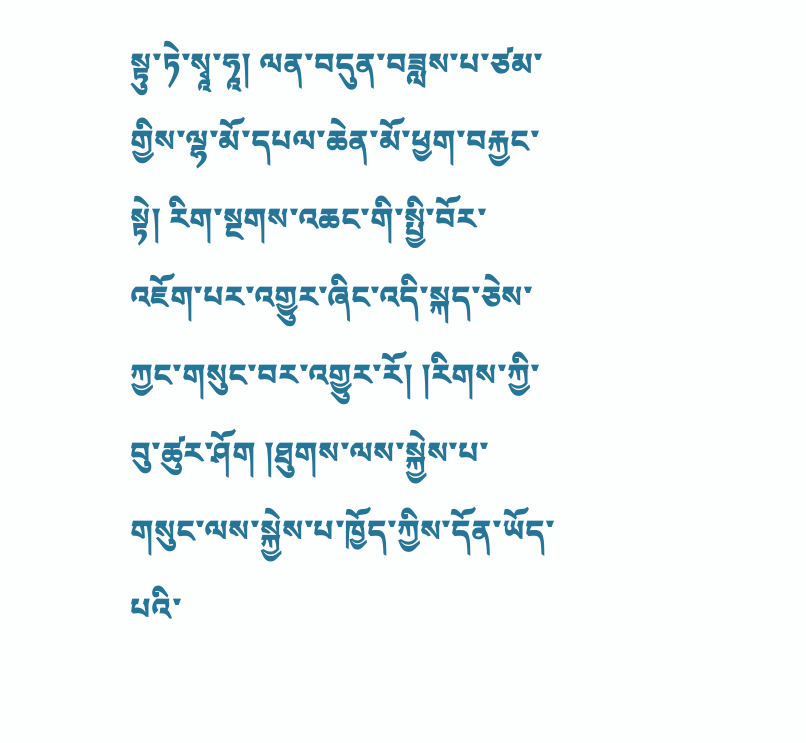སྟུ་ཏེ་སྭཱ་ཧཱ། ལན་བདུན་བཟླས་པ་ཙམ་གྱིས་ལྷ་མོ་དཔལ་ཆེན་མོ་ཕྱག་བརྐྱང་སྟེ། རིག་སྔགས་འཆང་གི་སྤྱི་བོར་འཇོག་པར་འགྱུར་ཞིང་འདི་སྐད་ཅེས་ཀྱང་གསུང་བར་འགྱུར་རོ། །རིགས་ཀྱི་བུ་ཚུར་ཤོག །ཐུགས་ལས་སྐྱེས་པ་གསུང་ལས་སྐྱེས་པ་ཁྱོད་ཀྱིས་དོན་ཡོད་པའི་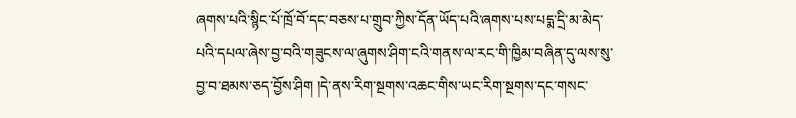ཞགས་པའི་སྙིང་པོ་ཁྲོ་བོ་དང་བཅས་པ་གྲུབ་ཀྱིས་དོན་ཡོད་པའི་ཞགས་པས་པདྨ་དྲི་མ་མེད་པའི་དཔལ་ཞེས་བྱ་བའི་གཟུངས་ལ་ཞུགས་ཤིག་ངའི་གནས་ལ་རང་གི་ཁྱིམ་བཞིན་དུ་ལས་སུ་བྱ་བ་ཐམས་ཅད་བྱོས་ཤིག །དེ་ནས་རིག་སྔགས་འཆང་གིས་ཡང་རིག་སྔགས་དང་གསང་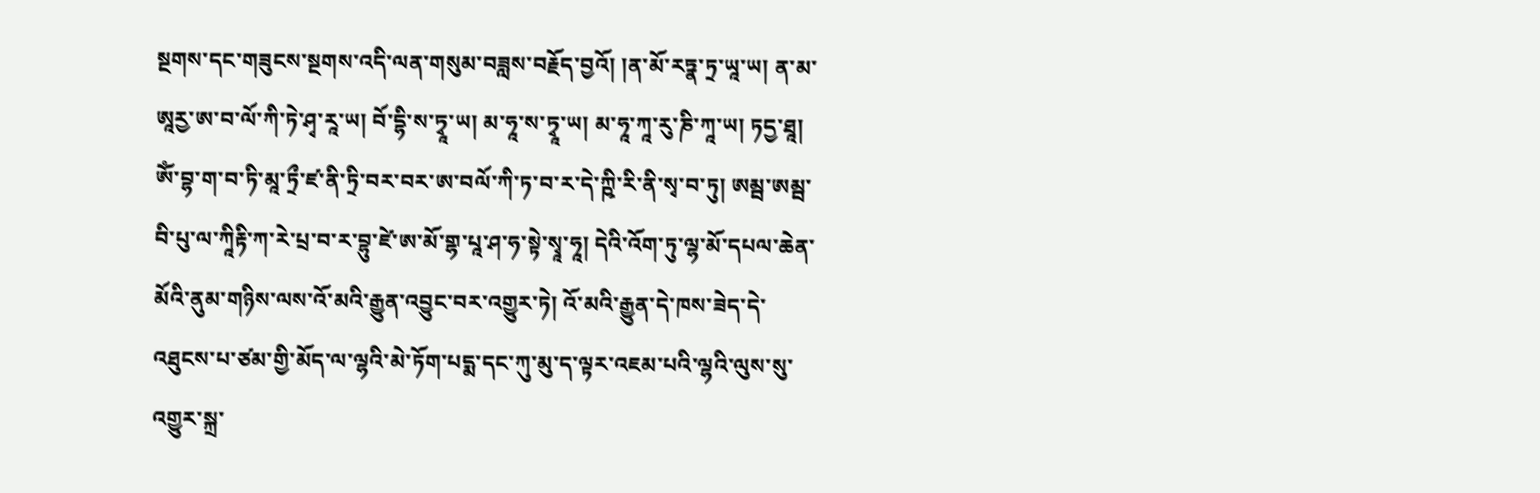སྔགས་དང་གཟུངས་སྔགས་འདི་ལན་གསུམ་བཟླས་བརྗོད་བྱའོ། །ན་མོ་རཏྣ་ཏྲ་ཡཱ་ཡ། ན་མ་ཨཱརྱ་ཨ་བ་ལོ་ཀི་ཏེ་ཤྭ་རཱ་ཡ། བོ་དྷི་ས་ཏྭཱ་ཡ། མ་ཧཱ་ས་ཏྭཱ་ཡ། མ་ཧཱ་ཀཱ་རུ་ཎི་ཀཱ་ཡ། ཏདྱ་ཐཱ། ཨོཾ་བྷ་ག་བ་ཏི་མཱ་ཏྲྀ་ཛ་ནི་ཏྲི་བར་བར་ཨ་བལོ་ཀི་ཏ་བ་ར་དེ་ཀྵི་རི་ནི་སྭ་བ་ཏུ། ཨམྦ་ཨམྦ་བི་པུ་ལ་ཀཱིརྟི་ཀ་རེ་པྲ་བ་ར་བྷུ་ཛེ་ཨ་མོ་གྷ་པཱ་ཤ་ཧ་སྟེ་སྭཱ་ཧཱ། དེའི་འོག་ཏུ་ལྷ་མོ་དཔལ་ཆེན་མོའི་ནུམ་གཉིས་ལས་འོ་མའི་རྒྱུན་འབྱུང་བར་འགྱུར་ཏེ། འོ་མའི་རྒྱུན་དེ་ཁས་ཟེད་དེ་འཐུངས་པ་ཙམ་གྱི་མོད་ལ་ལྷའི་མེ་ཏོག་པདྨ་དང་ཀུ་མུ་ད་ལྟར་འཇམ་པའི་ལྷའི་ལུས་སུ་འགྱུར་སྐྲ་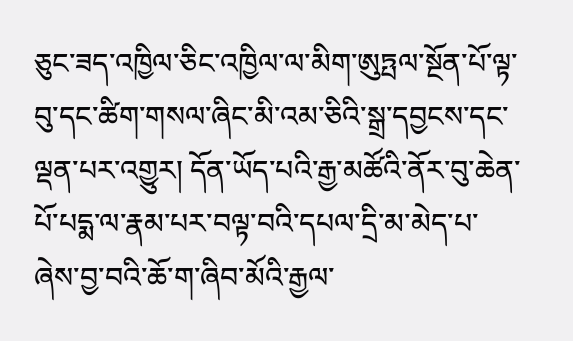ཅུང་ཟད་འཁྱིལ་ཅིང་འཁྱིལ་ལ་མིག་ཨུཏྤལ་སྔོན་པོ་ལྟ་བུ་དང་ཚིག་གསལ་ཞིང་མི་འམ་ཅིའི་སྒྲ་དབྱངས་དང་ལྡན་པར་འགྱུར། དོན་ཡོད་པའི་རྒྱ་མཚོའི་ནོར་བུ་ཆེན་པོ་པདྨ་ལ་རྣམ་པར་བལྟ་བའི་དཔལ་དྲི་མ་མེད་པ་ཞེས་བྱ་བའི་ཆོ་ག་ཞིབ་མོའི་རྒྱལ་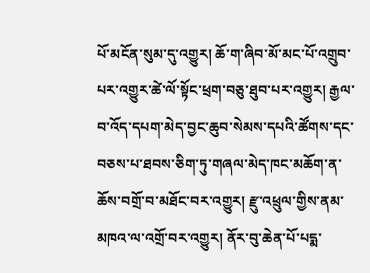པོ་མངོན་སུམ་དུ་འགྱུར། ཆོ་ག་ཞིབ་མོ་མང་པོ་འགྲུབ་པར་འགྱུར་ཚེ་ལོ་སྟོང་ཕྲག་བཅུ་ཐུབ་པར་འགྱུར། རྒྱལ་བ་འོད་དཔག་མེད་བྱང་ཆུབ་སེམས་དཔའི་ཚོགས་དང་བཅས་པ་ཐབས་ཅིག་ཏུ་གཞལ་མེད་ཁང་མཆོག་ན་ཆོས་བགྲོ་བ་མཐོང་བར་འགྱུར། རྫུ་འཕྲུལ་གྱིས་ནམ་མཁའ་ལ་འགྲོ་བར་འགྱུར། ནོར་བུ་ཆེན་པོ་པདྨ་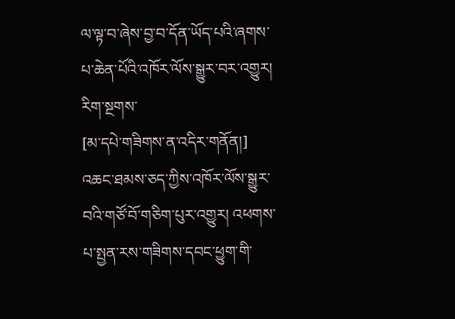ལ་ལྟ་བ་ཞེས་བྱ་བ་དོན་ཡོད་པའི་ཞགས་པ་ཆེན་པོའི་འཁོར་ལོས་སྒྱུར་བར་འགྱུར། རིག་སྔགས་
[མ་དཔེ་གཟིགས་ན་འདིར་གནོན།]
འཆང་ཐམས་ཅད་ཀྱིས་འཁོར་ལོས་སྒྱུར་བའི་གཙོ་བོ་གཅིག་པུར་འགྱུར། འཕགས་པ་སྤྱན་རས་གཟིགས་དབང་ཕྱུག་གི་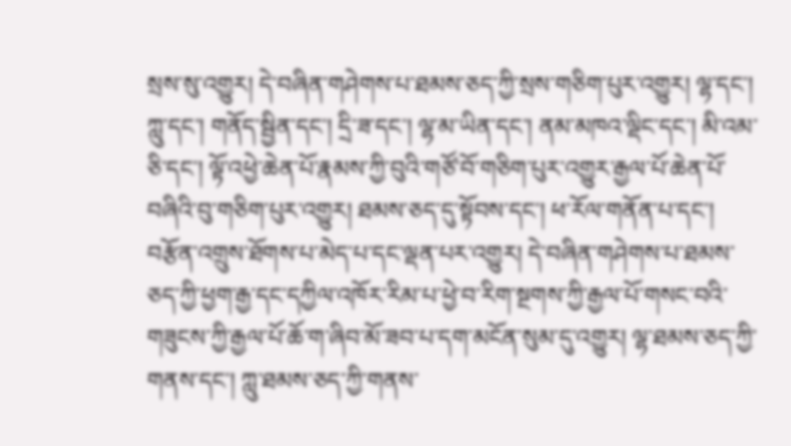སྲས་སུ་འགྱུར། དེ་བཞིན་གཤེགས་པ་ཐམས་ཅད་ཀྱི་སྲས་གཅིག་པུར་འགྱུར། ལྷ་དང་། ཀླུ་དང་། གནོད་སྦྱིན་དང་། དྲི་ཟ་དང་། ལྷ་མ་ཡིན་དང་། ནམ་མཁའ་ལྡིང་དང་། མི་འམ་ཅི་དང་། ལྟོ་འཕྱེ་ཆེན་པོ་རྣམས་ཀྱི་བུའི་གཙོ་བོ་གཅིག་པུར་འགྱུར་རྒྱལ་པོ་ཆེན་པོ་བཞིའི་བུ་གཅིག་པུར་འགྱུར། ཐམས་ཅད་དུ་སྟོབས་དང་། ཕ་རོལ་གནོན་པ་དང་། བརྩོན་འགྲུས་ཐོགས་པ་མེད་པ་དང་ལྡན་པར་འགྱུར། དེ་བཞིན་གཤེགས་པ་ཐམས་ཅད་ཀྱི་ཕྱག་རྒྱ་དང་དཀྱིལ་འཁོར་རིམ་པ་ཕྱེ་བ་རིག་སྔགས་ཀྱི་རྒྱལ་པོ་གསང་བའི་གཟུངས་ཀྱི་རྒྱལ་པོ་ཆོ་ག་ཞིབ་མོ་ཟབ་པ་དག་མངོན་སུམ་དུ་འགྱུར། ལྷ་ཐམས་ཅད་ཀྱི་གནས་དང་། ཀླུ་ཐམས་ཅད་ཀྱི་གནས་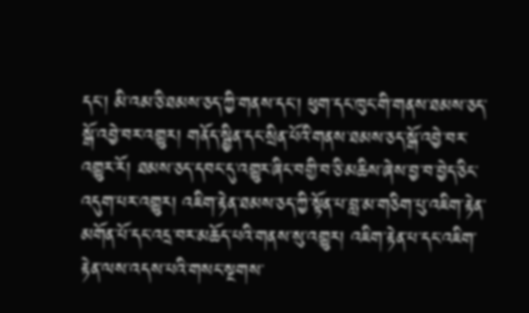དང་། མི་འམ་ཅི་ཐམས་ཅད་ཀྱི་གནས་དང་། ཕུག་དང་ཁུང་གི་གནས་ཐམས་ཅད་སྒོ་འབྱེ་བར་འགྱུར། གནོད་སྦྱིན་དང་སྲིན་པོའི་གནས་ཐམས་ཅད་སྒོ་འབྱེ་བར་འགྱུར་རོ། ཐམས་ཅད་དབང་དུ་འགྱུར་ཞིང་བགྱི་བ་ཅི་མཆིས་ཞེས་བྱ་བ་བྱེད་ཅིང་འདུག་པར་འགྱུར། འཇིག་རྟེན་ཐམས་ཅད་ཀྱི་སྟོན་པ་བླ་མ་གཅིག་པུ་འཇིག་རྟེན་མགོན་པོ་དང་འདྲ་བར་མཆོད་པའི་གནས་སུ་འགྱུར། འཇིག་རྟེན་པ་དང་འཇིག་རྟེན་ལས་འདས་པའི་གསང་སྔགས་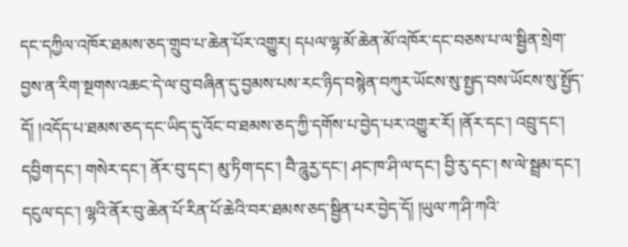དང་དཀྱིལ་འཁོར་ཐམས་ཅད་གྲུབ་པ་ཆེན་པོར་འགྱུར། དཔལ་ལྷ་མོ་ཆེན་མོ་འཁོར་དང་བཅས་པ་ལ་སྦྱིན་སྲེག་བྱས་ན་རིག་སྔགས་འཆང་དེ་ལ་བུ་བཞིན་དུ་བྱམས་པས་རང་ཉིད་བསྙེན་བཀུར་ཡོངས་སུ་སྤྱད་བས་ཡོངས་སུ་སྤྱོད་དོ། །འདོད་པ་ཐམས་ཅད་དང་ཡིད་དུ་འོང་བ་ཐམས་ཅད་ཀྱི་དགོས་པ་བྱེད་པར་འགྱུར་རོ། །ནོར་དང་། འབྲུ་དང་། དབྱིག་དང་། གསེར་དང་། ནོར་བུ་དང་། མུ་ཏིག་དང་། བཻ་ཌཱུརྱ་དང་། ཤང་ཁ་ཤི་ལ་དང་། བྱི་རུ་དང་། ས་ལེ་སྦྲམ་དང་། དངུལ་དང་། ལྷའི་ནོར་བུ་ཆེན་པོ་རིན་པོ་ཆེའི་བར་ཐམས་ཅད་སྦྱིན་པར་བྱེད་དོ། །ཡུལ་ཀ་ཤི་ཀའི་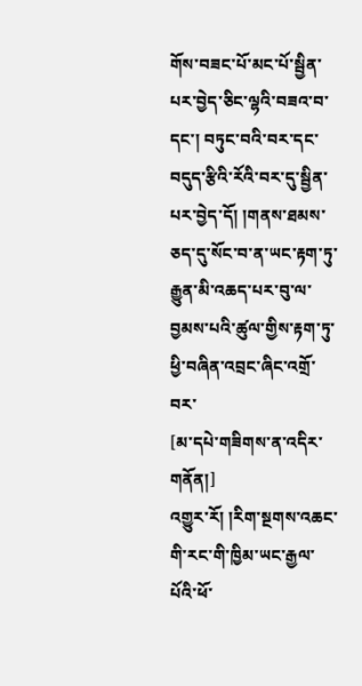གོས་བཟང་པོ་མང་པོ་སྦྱིན་པར་བྱེད་ཅིང་ལྷའི་བཟའ་བ་དང་། བཏུང་བའི་བར་དང་བདུད་རྩིའི་རོའི་བར་དུ་སྦྱིན་པར་བྱེད་དོ། །གནས་ཐམས་ཅད་དུ་སོང་བ་ན་ཡང་རྟག་ཏུ་རྒྱུན་མི་འཆད་པར་བུ་ལ་བྱམས་པའི་ཚུལ་གྱིས་རྟག་ཏུ་ཕྱི་བཞིན་འབྲང་ཞིང་འགྲོ་བར་
[མ་དཔེ་གཟིགས་ན་འདིར་གནོན།]
འགྱུར་རོ། །རིག་སྔགས་འཆང་གི་རང་གི་ཁྱིམ་ཡང་རྒྱལ་པོའི་ཕོ་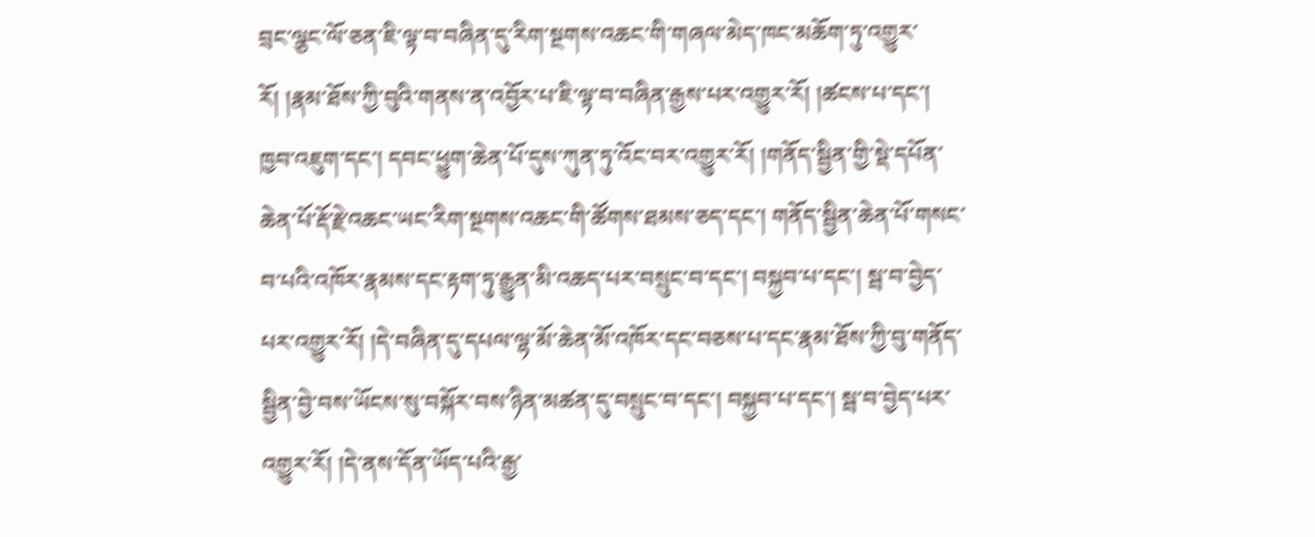བྲང་ལྕང་ལོ་ཅན་ཇི་ལྟ་བ་བཞིན་དུ་རིག་སྔགས་འཆང་གི་གཞལ་མེད་ཁང་མཆོག་ཏུ་འགྱུར་རོ། །རྣམ་ཐོས་ཀྱི་བུའི་གནས་ན་འབྱོར་པ་ཇི་ལྟ་བ་བཞིན་རྒྱས་པར་འགྱུར་རོ། །ཚངས་པ་དང་། ཁྱབ་འཇུག་དང་། དབང་ཕྱུག་ཆེན་པོ་དུས་ཀུན་ཏུ་འོང་བར་འགྱུར་རོ། །གནོད་སྦྱིན་གྱི་སྡེ་དཔོན་ཆེན་པོ་རྡོ་རྗེ་འཆང་ཡང་རིག་སྔགས་འཆང་གི་ཚོགས་ཐམས་ཅད་དང་། གནོད་སྦྱིན་ཆེན་པོ་གསང་བ་པའི་འཁོར་རྣམས་དང་རྟག་ཏུ་རྒྱུན་མི་འཆད་པར་བསྲུང་བ་དང་། བསྐྱབ་པ་དང་། སྦ་བ་བྱེད་པར་འགྱུར་རོ། །དེ་བཞིན་དུ་དཔལ་ལྷ་མོ་ཆེན་མོ་འཁོར་དང་བཅས་པ་དང་རྣམ་ཐོས་ཀྱི་བུ་གནོད་སྦྱིན་བྱེ་བས་ཡོངས་སུ་བསྐོར་བས་ཉིན་མཚན་དུ་བསྲུང་བ་དང་། བསྐྱབ་པ་དང་། སྦ་བ་བྱེད་པར་འགྱུར་རོ། །དེ་ནས་དོན་ཡོད་པའི་རྒྱ་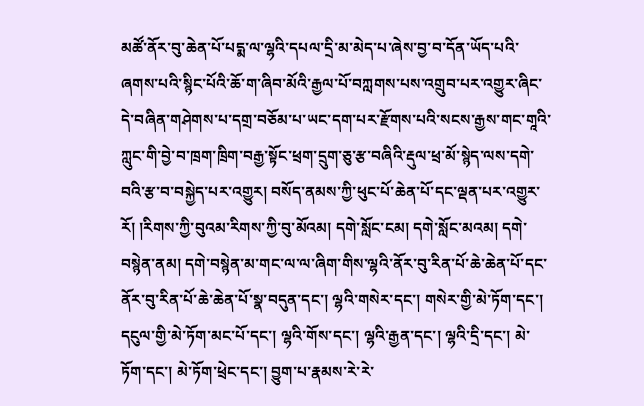མཚོ་ནོར་བུ་ཆེན་པོ་པདྨ་ལ་ལྷའི་དཔལ་དྲི་མ་མེད་པ་ཞེས་བྱ་བ་དོན་ཡོད་པའི་ཞགས་པའི་སྙིང་པོའི་ཆོ་ག་ཞིབ་མོའི་རྒྱལ་པོ་བཀླགས་པས་འགྲུབ་པར་འགྱུར་ཞིང་དེ་བཞིན་གཤེགས་པ་དགྲ་བཅོམ་པ་ཡང་དག་པར་རྫོགས་པའི་སངས་རྒྱས་གང་གཱའི་ཀླུང་གི་བྱེ་བ་ཁྲག་ཁྲིག་བརྒྱ་སྟོང་ཕྲག་དྲུག་ཅུ་རྩ་བཞིའི་རྡུལ་ཕྲ་མོ་སྙེད་ལས་དགེ་བའི་རྩ་བ་བསྐྱེད་པར་འགྱུར། བསོད་ནམས་ཀྱི་ཕུང་པོ་ཆེན་པོ་དང་ལྡན་པར་འགྱུར་རོ། །རིགས་ཀྱི་བུའམ་རིགས་ཀྱི་བུ་མོའམ། དགེ་སློང་ངམ། དགེ་སློང་མའམ། དགེ་བསྙེན་ནམ། དགེ་བསྙེན་མ་གང་ལ་ལ་ཞིག་གིས་ལྷའི་ནོར་བུ་རིན་པོ་ཆེ་ཆེན་པོ་དང་ནོར་བུ་རིན་པོ་ཆེ་ཆེན་པོ་སྣ་བདུན་དང་། ལྷའི་གསེར་དང་། གསེར་གྱི་མེ་ཏོག་དང་། དངུལ་གྱི་མེ་ཏོག་མང་པོ་དང་། ལྷའི་གོས་དང་། ལྷའི་རྒྱན་དང་། ལྷའི་དྲི་དང་། མེ་ཏོག་དང་། མེ་ཏོག་ཕྲེང་དང་། བྱུག་པ་རྣམས་རེ་རེ་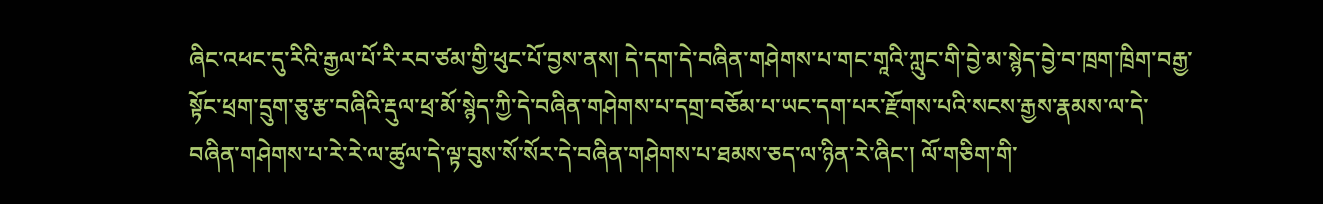ཞིང་འཕང་དུ་རིའི་རྒྱལ་པོ་རི་རབ་ཙམ་གྱི་ཕུང་པོ་བྱས་ནས། དེ་དག་དེ་བཞིན་གཤེགས་པ་གང་གཱའི་ཀླུང་གི་བྱེ་མ་སྙེད་བྱེ་བ་ཁྲག་ཁྲིག་བརྒྱ་སྟོང་ཕྲག་དྲུག་ཅུ་རྩ་བཞིའི་རྡུལ་ཕྲ་མོ་སྙེད་ཀྱི་དེ་བཞིན་གཤེགས་པ་དགྲ་བཅོམ་པ་ཡང་དག་པར་རྫོགས་པའི་སངས་རྒྱས་རྣམས་ལ་དེ་བཞིན་གཤེགས་པ་རེ་རེ་ལ་ཚུལ་དེ་ལྟ་བུས་སོ་སོར་དེ་བཞིན་གཤེགས་པ་ཐམས་ཅད་ལ་ཉིན་རེ་ཞིང་། ལོ་གཅིག་གི་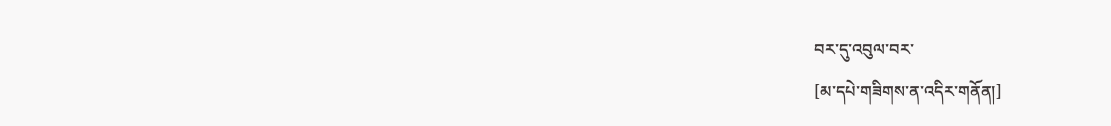བར་དུ་འབུལ་བར་
[མ་དཔེ་གཟིགས་ན་འདིར་གནོན།]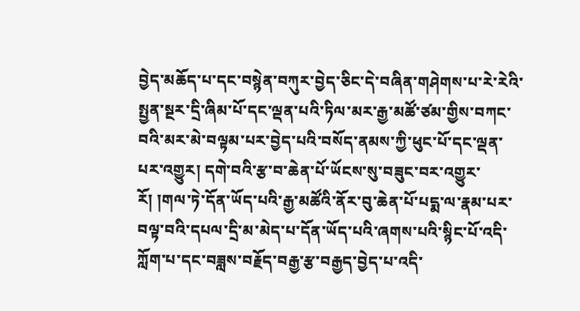བྱེད་མཆོད་པ་དང་བསྙེན་བཀུར་བྱེད་ཅིང་དེ་བཞིན་གཤེགས་པ་རེ་རེའི་སྤྱན་སྔར་དྲི་ཞིམ་པོ་དང་ལྡན་པའི་ཏིལ་མར་རྒྱ་མཚོ་ཙམ་གྱིས་བཀང་བའི་མར་མེ་བལྟམ་པར་བྱེད་པའི་བསོད་ནམས་ཀྱི་ཕུང་པོ་དང་ལྡན་པར་འགྱུར། དགེ་བའི་རྩ་བ་ཆེན་པོ་ཡོངས་སུ་བཟུང་བར་འགྱུར་རོ། །གལ་ཏེ་དོན་ཡོད་པའི་རྒྱ་མཚོའི་ནོར་བུ་ཆེན་པོ་པདྨ་ལ་རྣམ་པར་བལྟ་བའི་དཔལ་དྲི་མ་མེད་པ་དོན་ཡོད་པའི་ཞགས་པའི་སྙིང་པོ་འདི་ཀློག་པ་དང་བཟླས་བརྗོད་བརྒྱ་རྩ་བརྒྱད་བྱེད་པ་འདི་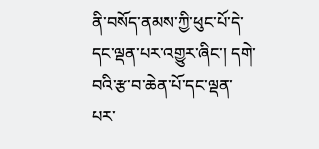ནི་བསོད་ནམས་ཀྱི་ཕུང་པོ་དེ་དང་ལྡན་པར་འགྱུར་ཞིང་། དགེ་བའི་རྩ་བ་ཆེན་པོ་དང་ལྡན་པར་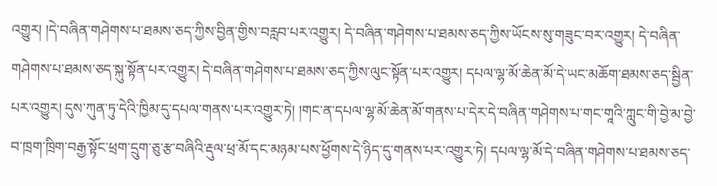འགྱུར། །དེ་བཞིན་གཤེགས་པ་ཐམས་ཅད་ཀྱིས་བྱིན་གྱིས་བརླབ་པར་འགྱུར། དེ་བཞིན་གཤེགས་པ་ཐམས་ཅད་ཀྱིས་ཡོངས་སུ་གཟུང་བར་འགྱུར། དེ་བཞིན་གཤེགས་པ་ཐམས་ཅད་སྐུ་སྟོན་པར་འགྱུར། དེ་བཞིན་གཤེགས་པ་ཐམས་ཅད་ཀྱིས་ལུང་སྟོན་པར་འགྱུར། དཔལ་ལྷ་མོ་ཆེན་མོ་དེ་ཡང་མཆོག་ཐམས་ཅད་སྦྱིན་པར་འགྱུར། དུས་ཀུན་ཏུ་དེའི་ཁྱིམ་དུ་དཔལ་གནས་པར་འགྱུར་ཏེ། །གང་ན་དཔལ་ལྷ་མོ་ཆེན་མོ་གནས་པ་དེར་དེ་བཞིན་གཤེགས་པ་གང་གཱའི་ཀླུང་གི་བྱེ་མ་བྱེ་བ་ཁྲག་ཁྲིག་བརྒྱ་སྟོང་ཕྲག་དྲུག་ཅུ་རྩ་བཞིའི་རྡུལ་ཕྲ་མོ་དང་མཉམ་པས་ཕྱོགས་དེ་ཉིད་དུ་གནས་པར་འགྱུར་ཏེ། དཔལ་ལྷ་མོ་དེ་བཞིན་གཤེགས་པ་ཐམས་ཅད་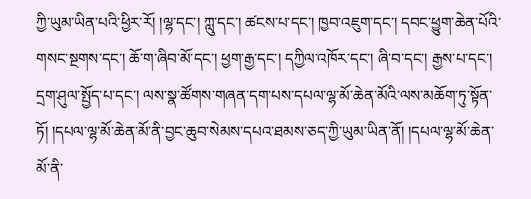ཀྱི་ཡུམ་ཡིན་པའི་ཕྱིར་རོ། །ལྷ་དང་། ཀླུ་དང་། ཚངས་པ་དང་། ཁྱབ་འཇུག་དང་། དབང་ཕྱུག་ཆེན་པོའི་གསང་སྔགས་དང་། ཆོ་ག་ཞིབ་མོ་དང་། ཕྱག་རྒྱ་དང་། དཀྱིལ་འཁོར་དང་། ཞི་བ་དང་། རྒྱས་པ་དང་། དྲག་ཤུལ་སྤྱོད་པ་དང་། ལས་སྣ་ཚོགས་གཞན་དག་པས་དཔལ་ལྷ་མོ་ཆེན་མོའི་ལས་མཆོག་ཏུ་སྟོན་ཏོ། །དཔལ་ལྷ་མོ་ཆེན་མོ་ནི་བྱང་ཆུབ་སེམས་དཔའ་ཐམས་ཅད་ཀྱི་ཡུམ་ཡིན་ནོ། །དཔལ་ལྷ་མོ་ཆེན་མོ་ནི་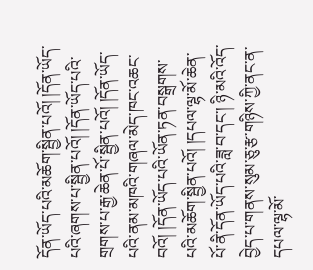དོན་ཡོད་པའི་མཆོག་སྦྱིན་པའོ། །དོན་ཡོད་པའི་ཞགས་པ་སྦྱིན་པའོ། །དོན་ཡོད་པའི་གྲགས་པ་རྒྱ་ཆེན་པོ་སྦྱིན་པའོ། །དོན་ཡོད་པའི་ནམ་མཁའི་གཞལ་མེད་ཁང་འཆང་བའོ། །དོན་ཡོད་པའི་ཡོན་ཏན་བསྒྲགས་པའི་མཆོག་སྦྱིན་པའོ། །དཔལ་ལྷ་མོ་ཆེན་པོ་ནི་དོན་ཡོད་པའི་ཟླ་བ་དང་། ཉི་མའི་འོད་བྱེད་པ་གནས་སུམ་ཅུ་རྩ་གཉིས་ཀྱི་ནང་ན་དཔལ་ལྷ་མོ་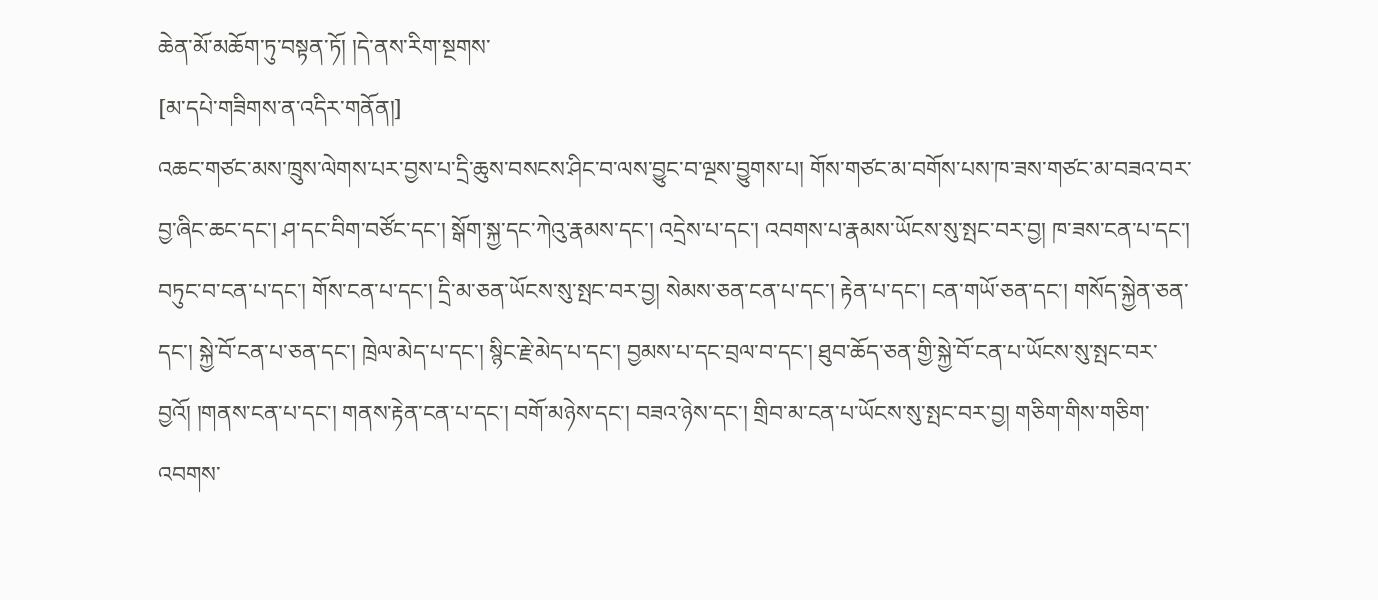ཆེན་མོ་མཆོག་ཏུ་བསྟན་ཏོ། །དེ་ནས་རིག་སྔགས་
[མ་དཔེ་གཟིགས་ན་འདིར་གནོན།]
འཆང་གཙང་མས་ཁྲུས་ལེགས་པར་བྱས་པ་དྲི་ཆུས་བསངས་ཤིང་བ་ལས་བྱུང་བ་ལྔས་བྱུགས་པ། གོས་གཙང་མ་བགོས་པས་ཁ་ཟས་གཙང་མ་བཟའ་བར་བྱ་ཞིང་ཆང་དང་། ཤ་དང་བིག་བཙོང་དང་། སྒོག་སྐྱ་དང་ཀེའུ་རྣམས་དང་། འདྲེས་པ་དང་། འབགས་པ་རྣམས་ཡོངས་སུ་སྤང་བར་བྱ། ཁ་ཟས་ངན་པ་དང་། བཏུང་བ་ངན་པ་དང་། གོས་ངན་པ་དང་། དྲི་མ་ཅན་ཡོངས་སུ་སྤང་བར་བྱ། སེམས་ཅན་ངན་པ་དང་། རྟེན་པ་དང་། ངན་གཡོ་ཅན་དང་། གསོད་སྐྱེན་ཅན་དང་། སྐྱེ་བོ་ངན་པ་ཅན་དང་། ཁྲེལ་མེད་པ་དང་། སྙིང་རྗེ་མེད་པ་དང་། བྱམས་པ་དང་བྲལ་བ་དང་། ཐུབ་ཆོད་ཅན་གྱི་སྐྱེ་བོ་ངན་པ་ཡོངས་སུ་སྤང་བར་བྱའོ། །གནས་ངན་པ་དང་། གནས་རྟེན་ངན་པ་དང་། བགོ་མཉེས་དང་། བཟའ་ཉེས་དང་། གྲིབ་མ་ངན་པ་ཡོངས་སུ་སྤང་བར་བྱ། གཅིག་གིས་གཅིག་འབགས་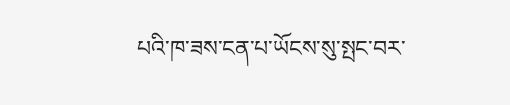པའི་ཁ་ཟས་ངན་པ་ཡོངས་སུ་སྤང་བར་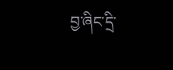བྱ་ཞིང་དྲི་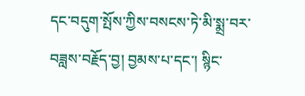དང་བདུག་སྤོས་ཀྱིས་བསངས་ཏེ་མི་སྨྲ་བར་བཟླས་བརྗོད་བྱ། བྱམས་པ་དང་། སྙིང་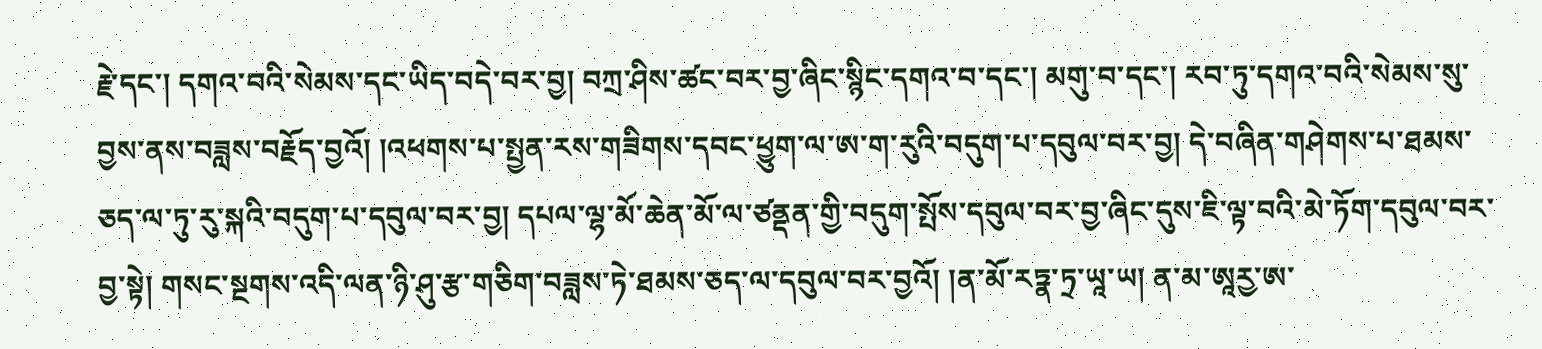རྗེ་དང་། དགའ་བའི་སེམས་དང་ཡིད་བདེ་བར་བྱ། བཀྲ་ཤིས་ཚང་བར་བྱ་ཞིང་སྙིང་དགའ་བ་དང་། མགུ་བ་དང་། རབ་ཏུ་དགའ་བའི་སེམས་སུ་བྱས་ནས་བཟླས་བརྗོད་བྱའོ། །འཕགས་པ་སྤྱན་རས་གཟིགས་དབང་ཕྱུག་ལ་ཨ་ག་རུའི་བདུག་པ་དབུལ་བར་བྱ། དེ་བཞིན་གཤེགས་པ་ཐམས་ཅད་ལ་ཏུ་རུ་སྐའི་བདུག་པ་དབུལ་བར་བྱ། དཔལ་ལྷ་མོ་ཆེན་མོ་ལ་ཙནྡན་གྱི་བདུག་སྤོས་དབུལ་བར་བྱ་ཞིང་དུས་ཇི་ལྟ་བའི་མེ་ཏོག་དབུལ་བར་བྱ་སྟེ། གསང་སྔགས་འདི་ལན་ཉི་ཤུ་རྩ་གཅིག་བཟླས་ཏེ་ཐམས་ཅད་ལ་དབུལ་བར་བྱའོ། །ན་མོ་རཏྣ་ཏྲ་ཡཱ་ཡ། ན་མ་ཨཱརྱ་ཨ་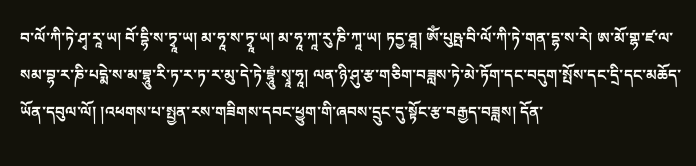བ་ལོ་ཀི་ཏེ་ཤྭ་རཱ་ཡ། བོ་དྷི་ས་ཏྭཱ་ཡ། མ་ཧཱ་ས་ཏྭཱ་ཡ། མ་ཧཱ་ཀཱ་རུ་ཎི་ཀཱ་ཡ། ཏདྱ་ཐཱ། ཨོཾ་པུཥྤ་བི་ལོ་ཀི་ཏེ་གན་དྷ་ས་རེ། ཨ་མོ་གྷ་ཛ་ལ་སམ་བྷ་ར་ཎི་པདྨེ་ས་མ་བྷཱུ་རི་ཏ་ར་ཏ་ར་མུ་དེ་ཏེ་བྷཱུཾ་སྭཱ་ཧཱ། ལན་ཉི་ཤུ་རྩ་གཅིག་བཟླས་ཏེ་མེ་ཏོག་དང་བདུག་སྤོས་དང་དྲི་དང་མཆོད་ཡོན་དབུལ་ལོ། །འཕགས་པ་སྤྱན་རས་གཟིགས་དབང་ཕྱུག་གི་ཞབས་དྲུང་དུ་སྟོང་རྩ་བརྒྱད་བཟླས། དོན་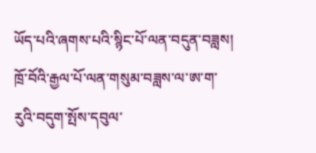ཡོད་པའི་ཞགས་པའི་སྙིང་པོ་ལན་བདུན་བཟླས། ཁྲོ་བོའི་རྒྱལ་པོ་ལན་གསུམ་བཟླས་ལ་ཨ་ག་རུའི་བདུག་སྤོས་དབུལ་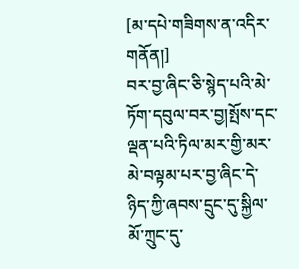[མ་དཔེ་གཟིགས་ན་འདིར་གནོན།]
བར་བྱ་ཞིང་ཅི་སྙེད་པའི་མེ་ཏོག་དབུལ་བར་བྱ།སྤོས་དང་ལྡན་པའི་ཏིལ་མར་གྱི་མར་མེ་བལྟམ་པར་བྱ་ཞིང་དེ་ཉིད་ཀྱི་ཞབས་དྲུང་དུ་སྐྱིལ་མོ་ཀྲུང་དུ་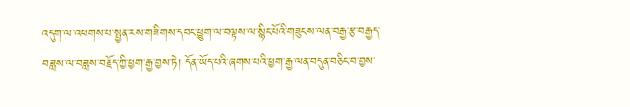འདུག་ལ་འཕགས་པ་སྤྱན་རས་གཟིགས་དབང་ཕྱུག་ལ་བལྟས་ལ་སྙིང་པོའི་གཟུངས་ལན་བརྒྱ་རྩ་བརྒྱད་བཟླས་ལ་བཟླས་བརྗོད་ཀྱི་ཕྱག་རྒྱ་བྱས་ཏེ། དོན་ཡོད་པའི་ཞགས་པའི་ཕྱག་རྒྱ་ལན་བདུན་བཅིང་བ་བྱས་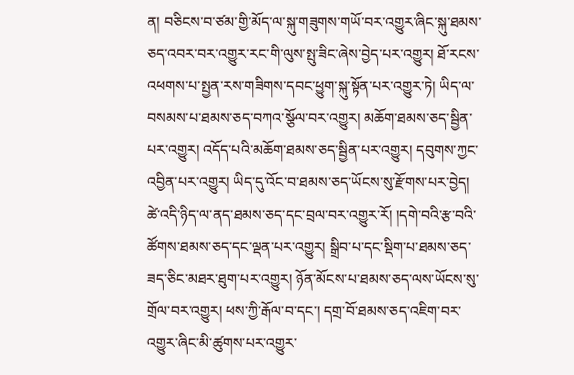ན། བཅིངས་བ་ཙམ་གྱི་མོད་ལ་སྐུ་གཟུགས་གཡོ་བར་འགྱུར་ཞིང་སྐུ་ཐམས་ཅད་འབར་བར་འགྱུར་རང་གི་ལུས་སྤུ་ཟིང་ཞེས་བྱེད་པར་འགྱུར། ཐོ་རངས་འཕགས་པ་སྤྱན་རས་གཟིགས་དབང་ཕྱུག་སྐུ་སྟོན་པར་འགྱུར་ཏེ། ཡིད་ལ་བསམས་པ་ཐམས་ཅད་བཀའ་སྩོལ་བར་འགྱུར། མཆོག་ཐམས་ཅད་སྦྱིན་པར་འགྱུར། འདོད་པའི་མཆོག་ཐམས་ཅད་སྦྱིན་པར་འགྱུར། དབུགས་ཀྱང་འབྱིན་པར་འགྱུར། ཡིད་དུ་འོང་བ་ཐམས་ཅད་ཡོངས་སུ་རྫོགས་པར་བྱེད། ཚེ་འདི་ཉིད་ལ་ནད་ཐམས་ཅད་དང་བྲལ་བར་འགྱུར་རོ། །དགེ་བའི་རྩ་བའི་ཚོགས་ཐམས་ཅད་དང་ལྡན་པར་འགྱུར། སྒྲིབ་པ་དང་སྡིག་པ་ཐམས་ཅད་ཟད་ཅིང་མཐར་ཐུག་པར་འགྱུར། ཉོན་མོངས་པ་ཐམས་ཅད་ལས་ཡོངས་སུ་གྲོལ་བར་འགྱུར། ཕས་ཀྱི་རྒོལ་བ་དང་། དགྲ་བོ་ཐམས་ཅད་འཇིག་བར་འགྱུར་ཞིང་མི་ཚུགས་པར་འགྱུར་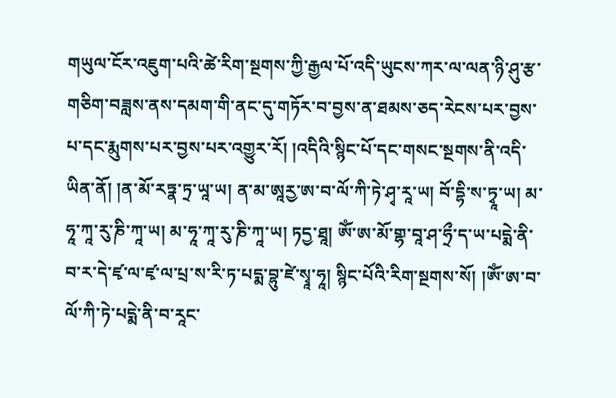གཡུལ་ངོར་འཇུག་པའི་ཚེ་རིག་སྔགས་ཀྱི་རྒྱལ་པོ་འདི་ཡུངས་ཀར་ལ་ལན་ཉི་ཤུ་རྩ་གཅིག་བཟླས་ནས་དམག་གི་ནང་དུ་གཏོར་བ་བྱས་ན་ཐམས་ཅད་རེངས་པར་བྱས་པ་དང་རྨུགས་པར་བྱས་པར་འགྱུར་རོ། །འདིའི་སྙིང་པོ་དང་གསང་སྔགས་ནི་འདི་ཡིན་ནོ། །ན་མོ་རཏྣ་ཏྲ་ཡཱ་ཡ། ན་མ་ཨཱརྱ་ཨ་བ་ལོ་ཀི་ཏེ་ཤྭ་རཱ་ཡ། བོ་དྷི་ས་ཏྭཱ་ཡ། མ་ཧཱ་ཀཱ་རུ་ཎི་ཀཱ་ཡ། མ་ཧཱ་ཀཱ་རུ་ཎི་ཀཱ་ཡ། ཏདྱ་ཐཱ། ཨོཾ་ཨ་མོ་གྷ་བཱ་ཤ་ཧྲྀ་ད་ཡ་པདྨེ་ནི་བ་ར་དེ་ཛྭ་ལ་ཛྭ་ལ་པྲ་ས་རི་ཏ་པདྨ་བྷུ་ཛེ་སྭཱ་ཧཱ། སྙིང་པོའི་རིག་སྔགས་སོ། །ཨོཾ་ཨ་བ་ལོ་ཀི་ཏེ་པདྨེ་ནི་བ་རཱང་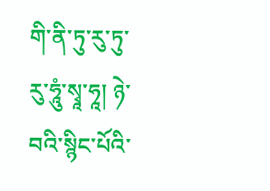གི་ནི་ཏུ་རུ་ཏུ་རུ་ཧཱུཾ་སྭཱ་ཧཱ། ཉེ་བའི་སྙིང་པོའི་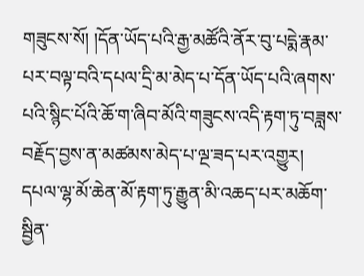གཟུངས་སོ། །དོན་ཡོད་པའི་རྒྱ་མཚོའི་ནོར་བུ་པདྨེ་རྣམ་པར་བལྟ་བའི་དཔལ་དྲི་མ་མེད་པ་དོན་ཡོད་པའི་ཞགས་པའི་སྙིང་པོའི་ཆོ་ག་ཞིབ་མོའི་གཟུངས་འདི་རྟག་ཏུ་བཟླས་བརྗོད་བྱས་ན་མཚམས་མེད་པ་ལྔ་ཟད་པར་འགྱུར། དཔལ་ལྷ་མོ་ཆེན་མོ་རྟག་ཏུ་རྒྱུན་མི་འཆད་པར་མཆོག་སྦྱིན་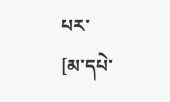པར་
[མ་དཔེ་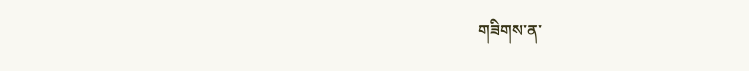གཟིགས་ན་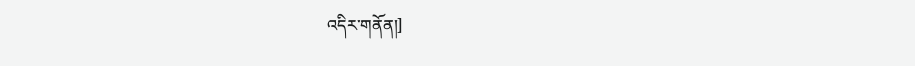འདིར་གནོན།]